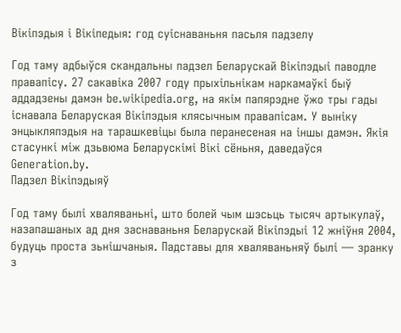Вікіпэдыя і Вікіпедыя: год суіснаваньня пасьля падзелу

Год таму адбыўся скандальны падзел Беларускай Вікіпэдыі паводле правапісу. 27 сакавіка 2007 году прыхільнікам наркамаўкі быў аддадзены дамэн be.wikipedia.org, на якім папярэдне ўжо тры гады існавала Беларуская Вікіпэдыя клясычным правапісам. У выніку энцыкляпэдыя на тарашкевіцы была перанесеная на іншы дамэн. Якія стасункі між дзьвюма Беларускімі Вікі сёньня, даведаўся Generation.by.
Падзел Вікіпэдыяў

Год таму былі хваляваньні, што болей чым шэсьць тысяч артыкулаў, назапашаных ад дня заснаваньня Беларускай Вікіпэдыі 12 жніўня 2004, будуць проста зьнішчаныя. Падставы для хваляваньняў былі — зранку з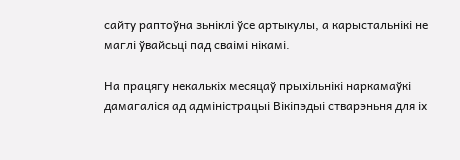сайту раптоўна зьніклі ўсе артыкулы, а карыстальнікі не маглі ўвайсьці пад сваімі нікамі.

На працягу некалькіх месяцаў прыхільнікі наркамаўкі дамагаліся ад адміністрацыі Вікіпэдыі стварэньня для іх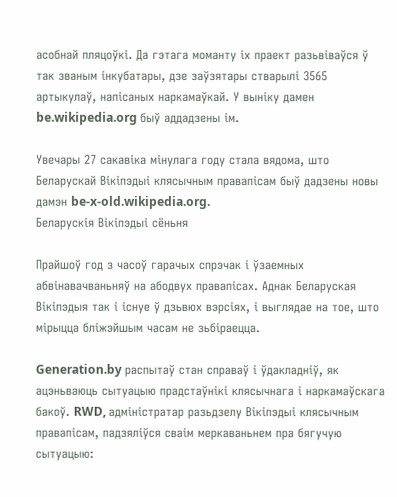асобнай пляцоўкі. Да гэтага моманту іх праект разьвіваўся ў так званым інкубатары, дзе заўзятары стварылі 3565 артыкулаў, напісаных наркамаўкай. У выніку дамен be.wikipedia.org быў аддадзены ім.

Увечары 27 сакавіка мінулага году стала вядома, што Беларускай Вікіпэдыі клясычным правапісам быў дадзены новы дамэн be-x-old.wikipedia.org.
Беларускія Вікіпэдыі сёньня

Прайшоў год з часоў гарачых спрэчак і ўзаемных абвінавачваньняў на абодвух правапісах. Аднак Беларуская Вікіпэдыя так і існуе ў дзьвюх вэрсіях, і выглядае на тое, што мірыцца бліжэйшым часам не зьбіраецца.

Generation.by распытаў стан справаў і ўдакладніў, як ацэньваюць сытуацыю прадстаўнікі клясычнага і наркамаўскага бакоў. RWD, адміністратар разьдзелу Вікіпэдыі клясычным правапісам, падзяліўся сваім меркаваньнем пра бягучую сытуацыю: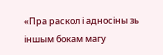«Пра раскол і адносіны зь іншым бокам магу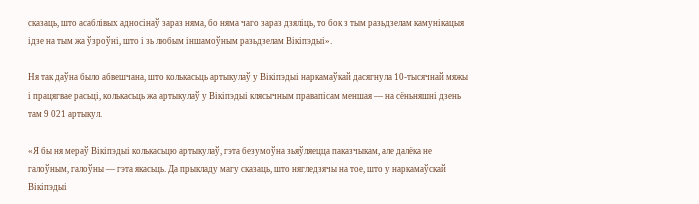сказаць, што асаблівых адносінаў зараз няма, бо няма чаго зараз дзяліць, то бок з тым разьдзелам камунікацыя ідзе на тым жа ўзроўні, што і зь любым іншамоўным разьдзелам Вікіпэдыі».

Ня так даўна было абвешчана, што колькасьць артыкулаў у Вікіпэдыі наркамаўкай дасягнула 10-тысячнай мяжы і працягвае расьці, колькасьць жа артыкулаў у Вікіпэдыі клясычным правапісам меншая — на сёньняшні дзень там 9 021 артыкул.

«Я бы ня мераў Вікіпэдыі колькасьцю артыкулаў, гэта безумоўна зьяўляецца паказчыкам, але далёка не галоўным, галоўны — гэта якасьць. Да прыкладу магу сказаць, што нягледзячы на тое, што у наркамаўскай Вікіпэдыі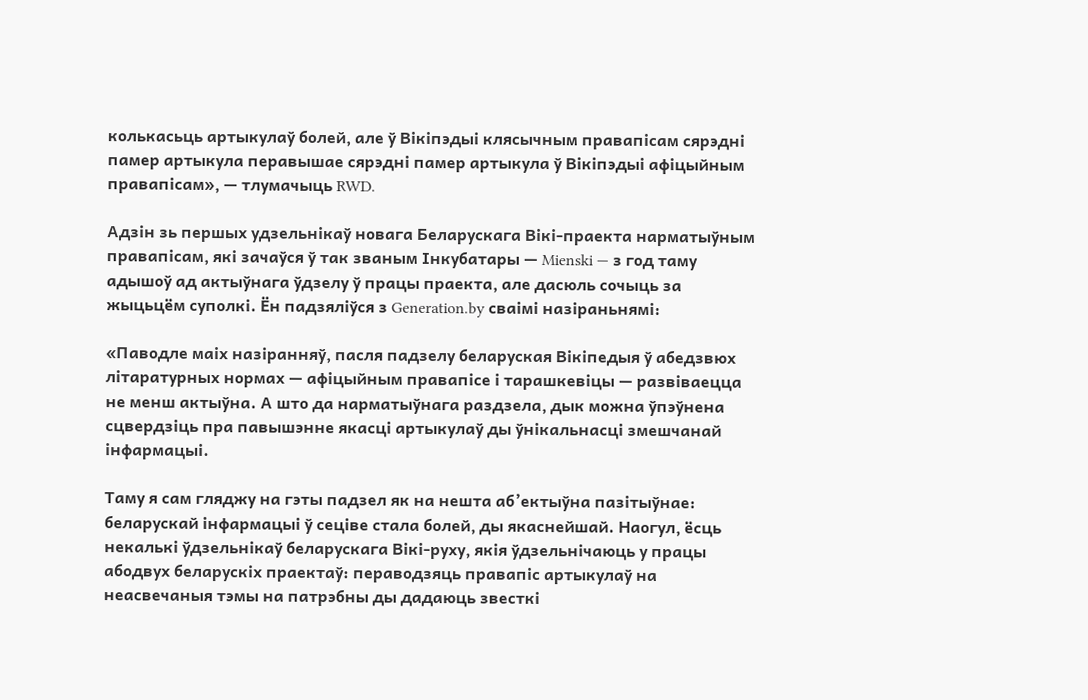колькасьць артыкулаў болей, але ў Вікіпэдыі клясычным правапісам сярэдні памер артыкула перавышае сярэдні памер артыкула ў Вікіпэдыі афіцыйным правапісам», — тлумачыць RWD.

Адзін зь першых удзельнікаў новага Беларускага Вікі-праекта нарматыўным правапісам, які зачаўся ў так званым Інкубатары — Mienski — з год таму адышоў ад актыўнага ўдзелу ў працы праекта, але дасюль сочыць за жыцьцём суполкі. Ён падзяліўся з Generation.by сваімі назіраньнямі:

«Паводле маіх назіранняў, пасля падзелу беларуская Вікіпедыя ў абедзвюх літаратурных нормах — афіцыйным правапісе і тарашкевіцы — развіваецца не менш актыўна. А што да нарматыўнага раздзела, дык можна ўпэўнена сцвердзіць пра павышэнне якасці артыкулаў ды ўнікальнасці змешчанай інфармацыі.

Таму я сам гляджу на гэты падзел як на нешта аб’ектыўна пазітыўнае: беларускай інфармацыі ў сеціве стала болей, ды якаснейшай. Наогул, ёсць некалькі ўдзельнікаў беларускага Вікі-руху, якія ўдзельнічаюць у працы абодвух беларускіх праектаў: пераводзяць правапіс артыкулаў на неасвечаныя тэмы на патрэбны ды дадаюць звесткі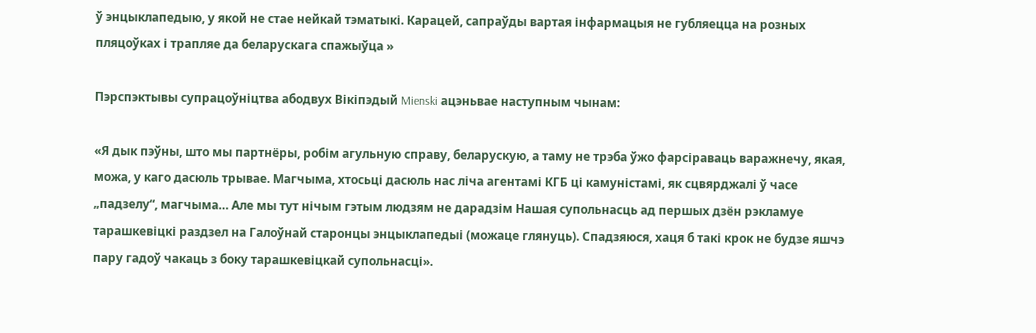ў энцыклапедыю, у якой не стае нейкай тэматыкі. Карацей, сапраўды вартая інфармацыя не губляецца на розных пляцоўках і трапляе да беларускага спажыўца »

Пэрспэктывы супрацоўніцтва абодвух Вікіпэдый Mienski ацэньвае наступным чынам:

«Я дык пэўны, што мы партнёры, робім агульную справу, беларускую, а таму не трэба ўжо фарсіраваць варажнечу, якая, можа, у каго дасюль трывае. Магчыма, хтосьці дасюль нас ліча агентамі КГБ ці камуністамі, як сцвярджалі ў часе „падзелу“, магчыма… Але мы тут нічым гэтым людзям не дарадзім Нашая супольнасць ад першых дзён рэкламуе тарашкевіцкі раздзел на Галоўнай старонцы энцыклапедыі (можаце глянуць). Спадзяюся, хаця б такі крок не будзе яшчэ пару гадоў чакаць з боку тарашкевіцкай супольнасці».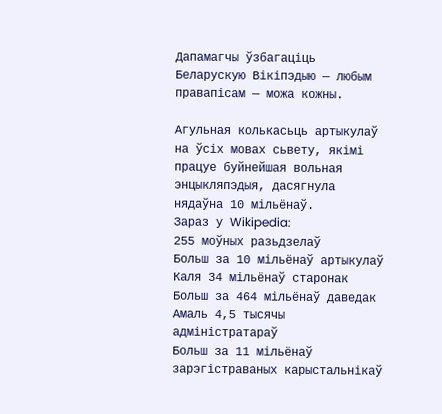Дапамагчы ўзбагаціць Беларускую Вікіпэдыю — любым правапісам — можа кожны.

Агульная колькасьць артыкулаў на ўсіх мовах сьвету, якімі працуе буйнейшая вольная энцыкляпэдыя, дасягнула нядаўна 10 мільёнаў.
Зараз у Wikipedia:
255 моўных разьдзелаў
Больш за 10 мільёнаў артыкулаў
Каля 34 мільёнаў старонак
Больш за 464 мільёнаў даведак
Амаль 4,5 тысячы адміністратараў
Больш за 11 мільёнаў зарэгістраваных карыстальнікаў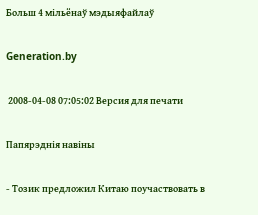Больш 4 мільёнаў мэдыяфайлаў

Generation.by

 2008-04-08 07:05:02 Версия для печати

Папярэднія навіны

- Тозик предложил Китаю поучаствовать в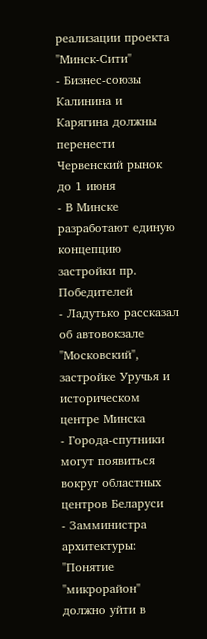реализации проекта "Минск-Сити"
- Бизнес-союзы Калинина и Карягина должны перенести Червенский рынок до 1 июня
- В Минске разработают единую концепцию застройки пр. Победителей
- Ладутько рассказал об автовокзале "Московский", застройке Уручья и историческом центре Минска
- Города-спутники могут появиться вокруг областных центров Беларуси
- Замминистра архитектуры: "Понятие "микрорайон" должно уйти в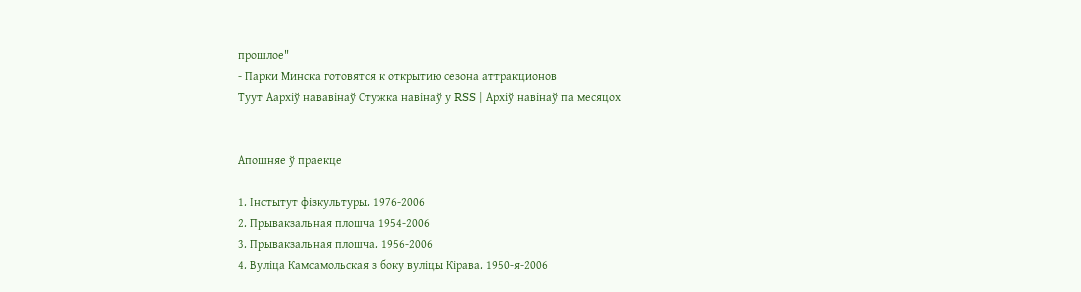прошлое"
- Парки Минска готовятся к открытию сезона аттракционов
Туут Аархіў нававiнаў Стужка навінаў у RSS | Архіў навінаў па месяцох


Апошняе ў праекце

1. Інстытут фізкультуры. 1976-2006
2. Прывакзальная плошча 1954-2006
3. Прывакзальная плошча. 1956-2006
4. Вуліца Камсамольская з боку вуліцы Кірава. 1950-я-2006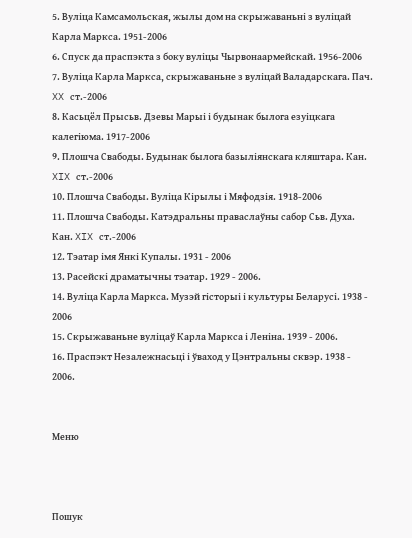5. Вуліца Камсамольская, жылы дом на скрыжаваньні з вуліцай Карла Маркса. 1951-2006
6. Спуск да праспэкта з боку вуліцы Чырвонаармейскай. 1956-2006
7. Вуліца Карла Маркса, скрыжаваньне з вуліцай Валадарскага. Пач. XX ст.-2006
8. Касьцёл Прысьв. Дзевы Марыі і будынак былога езуіцкага калегіюма. 1917-2006
9. Плошча Свабоды. Будынак былога базыліянскага кляштара. Кан. XIX ст.-2006
10. Плошча Свабоды. Вуліца Кірылы і Мяфодзія. 1918-2006
11. Плошча Свабоды. Катэдральны праваслаўны сабор Сьв. Духа. Кан. XIX ст.-2006
12. Тэатар імя Янкі Купалы. 1931 - 2006
13. Расейскі драматычны тэатар. 1929 - 2006.
14. Вуліца Карла Маркса. Музэй гісторыі і культуры Беларусі. 1938 - 2006
15. Скрыжаваньне вуліцаў Карла Маркса і Леніна. 1939 - 2006.
16. Праспэкт Незалежнасьці і ўваход у Цэнтральны сквэр. 1938 - 2006.


Меню



Пошук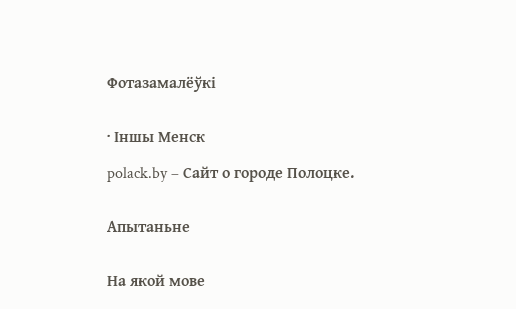Фотазамалёўкі


· Іншы Менск

polack.by – Сайт о городе Полоцке.


Апытаньне


На якой мове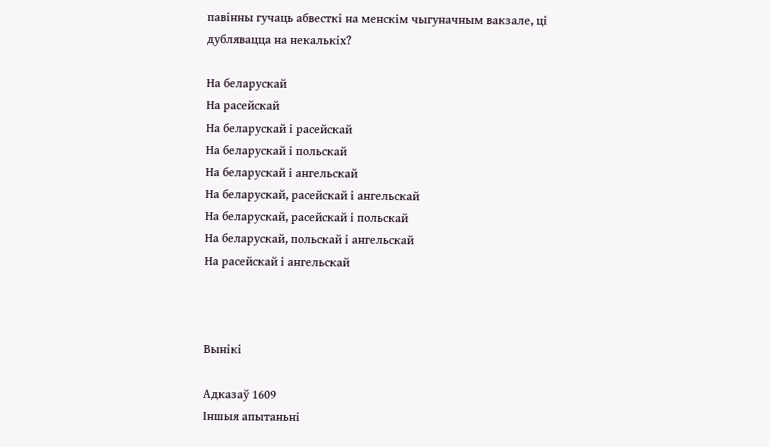павінны гучаць абвесткі на менскім чыгуначным вакзале, ці дублявацца на некалькіх?

На беларускай
На расейскай
На беларускай і расейскай
На беларускай і польскай
На беларускай і ангельскай
На беларускай, расейскай і ангельскай
На беларускай, расейскай і польскай
На беларускай, польскай і ангельскай
На расейскай і ангельскай



Вынікі

Адказаў 1609
Іншыя апытаньні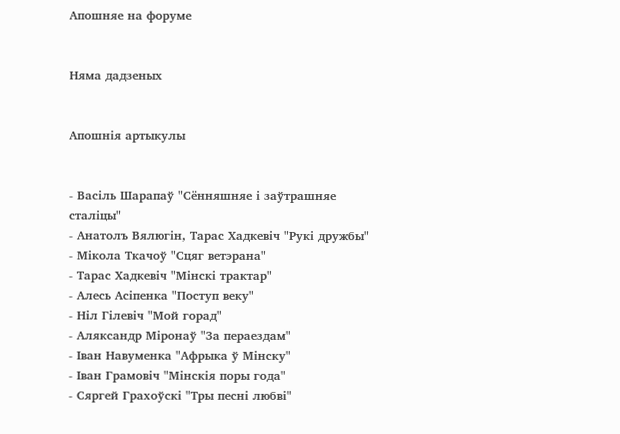Апошняе на форуме


Няма дадзеных


Апошнія артыкулы


- Васіль Шарапаў "Сённяшняе і заўтрашняе сталіцы"
- Анатолъ Вялюгін, Тарас Хадкевіч "Рукі дружбы"
- Мікола Ткачоў "Сцяг ветэрана"
- Тарас Хадкевіч "Мінскі трактар"
- Алесь Асіпенка "Поступ веку"
- Ніл Гілевіч "Мой горад"
- Аляксандр Міронаў "За пераездам"
- Іван Навуменка "Афрыка ў Мінску"
- Іван Грамовіч "Мінскія поры года"
- Сяргей Грахоўскі "Тры песні любві"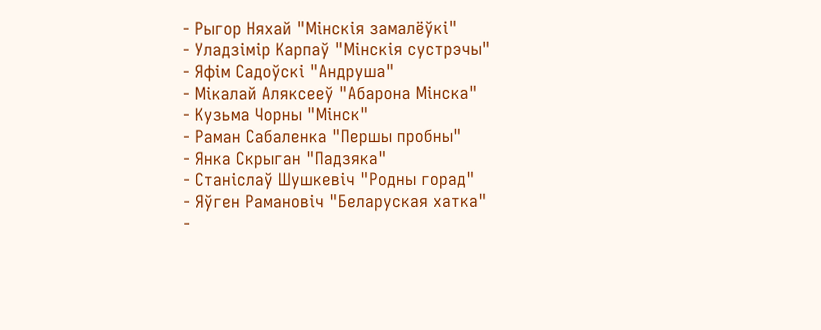- Рыгор Няхай "Мінскія замалёўкі"
- Уладзімір Карпаў "Мінскія сустрэчы"
- Яфім Садоўскі "Андруша"
- Мікалай Аляксееў "Абарона Мінска"
- Кузьма Чорны "Мінск"
- Раман Сабаленка "Першы пробны"
- Янка Скрыган "Падзяка"
- Станіслаў Шушкевіч "Родны горад"
- Яўген Рамановіч "Беларуская хатка"
-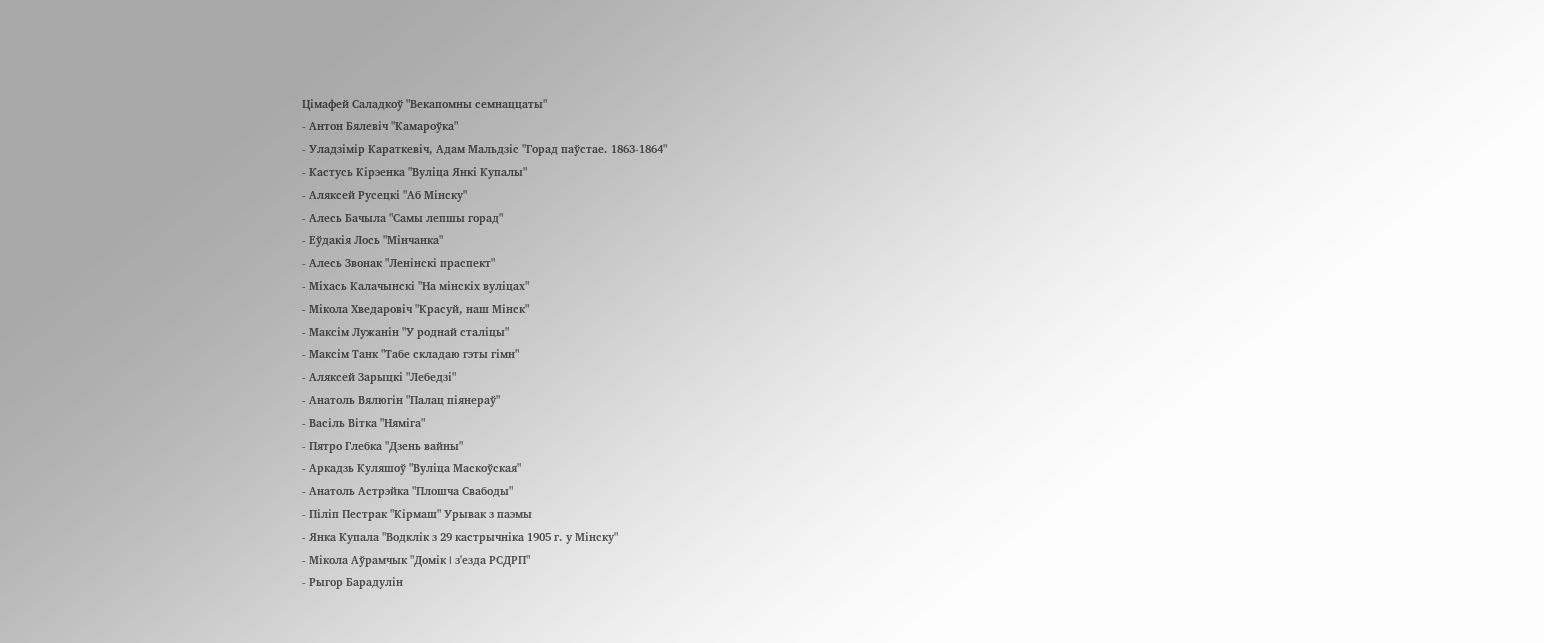Цімафей Саладкоў "Векапомны семнаццаты"
- Антон Бялевіч "Камароўка"
- Уладзімір Караткевіч, Адам Мальдзіс "Горад паўстае. 1863-1864"
- Кастусь Кірэенка "Вуліца Янкі Купалы"
- Аляксей Русецкі "Аб Мінску"
- Алесь Бачыла "Самы лепшы горад"
- Еўдакія Лось "Мінчанка"
- Алесь Звонак "Ленінскі праспект"
- Міхась Калачынскі "На мінскіх вуліцах"
- Мікола Хведаровіч "Красуй, наш Мінск"
- Максім Лужанін "У роднай сталіцы"
- Максім Танк "Табе складаю гэты гімн"
- Аляксей Зарыцкі "Лебедзі"
- Анатоль Вялюгін "Палац піянераў"
- Васіль Вітка "Няміга"
- Пятро Глебка "Дзень вайны"
- Аркадзь Куляшоў "Вуліца Маскоўская"
- Анатоль Астрэйка "Плошча Свабоды"
- Піліп Пестрак "Кірмаш" Урывак з паэмы
- Янка Купала "Водклік з 29 кастрычніка 1905 г. у Мінску"
- Мікола Аўрамчык "Домік I з'езда РСДРП"
- Рыгор Барадулін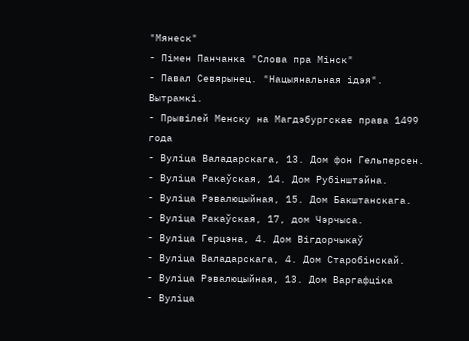"Мянеск"
- Пімен Панчанка "Слова пра Мінск"
- Павал Севярынец. "Нацыянальная ідэя". Вытрамкі.
- Прывілей Менску на Магдэбургскае права 1499 года
- Вуліца Валадарскага, 13. Дом фон Гельперсен.
- Вуліца Ракаўская, 14. Дом Рубінштэйна.
- Вуліца Рэвалюцыйная, 15. Дом Бакштанскага.
- Вуліца Ракаўская, 17, дом Чэрчыса.
- Вуліца Герцэна, 4. Дом Вігдорчыкаў
- Вуліца Валадарскага, 4. Дом Старобінскай.
- Вуліца Рэвалюцыйная, 13. Дом Варгафціка
- Вуліца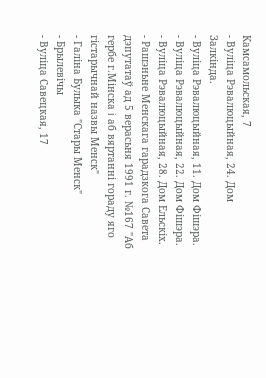Камсамольская, 7
- Вуліца Рэвалюцыйная, 24. Дом Залкінда.
- Вуліца Рэвалюцыйная, 11. Дом Фішэра.
- Вуліца Рэвалюцыйная, 22. Дом Фішэра.
- Вуліца Рэвалюцыйная, 28. Дом Ельскіх.
- Рашэньне Менскага гарадзкога Савета дэпутатаў ад 5 верасьня 1991 г. №167 "Аб гербе г.Мiнска i аб вяртаннi гораду яго гiстарычнай назвы Менск"
- Галіна Булыка "Стары Менск"
- Брылевічы
- Вуліца Савецкая, 17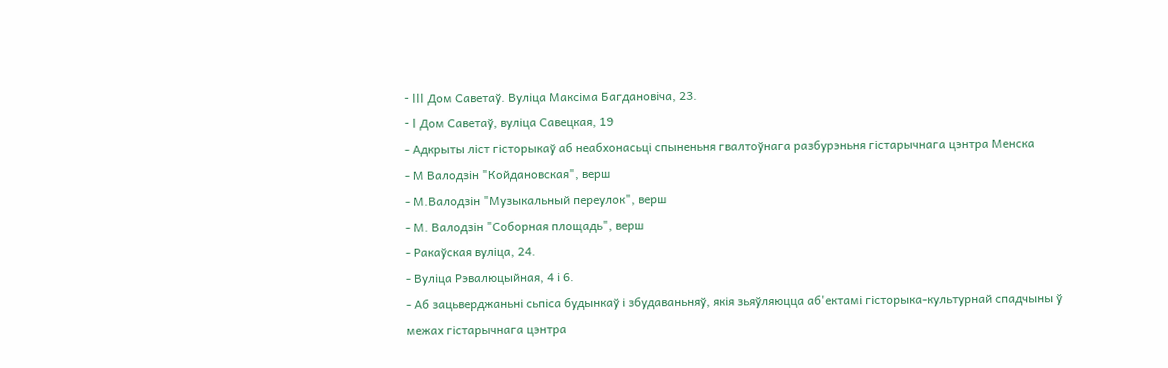- III Дом Саветаў. Вуліца Максіма Багдановіча, 23.
- I Дом Саветаў, вуліца Савецкая, 19
- Адкрыты ліст гісторыкаў аб неабхонасьці спыненьня гвалтоўнага разбурэньня гістарычнага цэнтра Менска
- М Валодзін "Койдановская", верш
- М.Валодзін "Музыкальный переулок", верш
- М. Валодзін "Соборная площадь", верш
- Ракаўская вуліца, 24.
- Вуліца Рэвалюцыйная, 4 і 6.
- Аб зацьверджаньні сьпіса будынкаў і збудаваньняў, якія зьяўляюцца аб'ектамі гісторыка-культурнай спадчыны ў межах гістарычнага цэнтра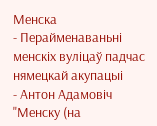Менска
- Перайменаваньні менскіх вуліцаў падчас нямецкай акупацыі
- Антон Адамовіч "Менску (на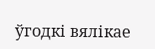ўгодкі вялікае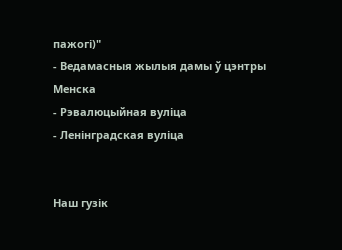пажогі)"
- Ведамасныя жылыя дамы ў цэнтры Менска
- Рэвалюцыйная вуліца
- Ленінградская вуліца


Наш гузік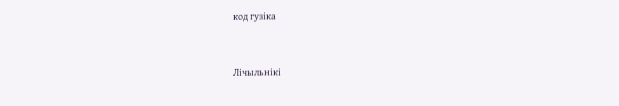код гузіка



Лічыльнікі